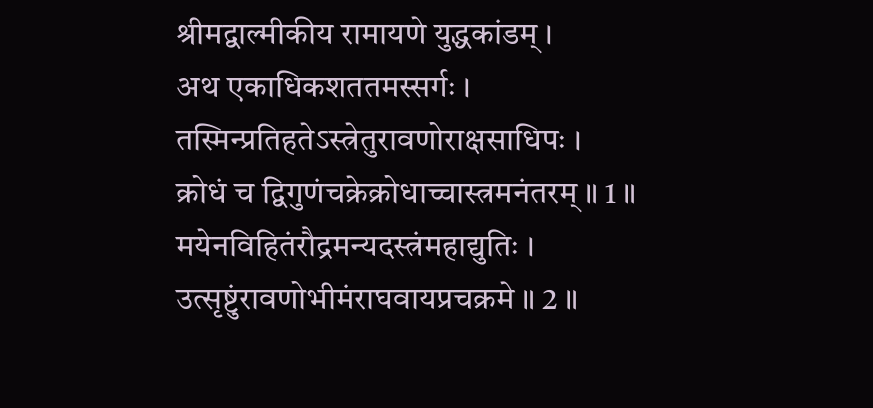श्रीमद्वाल्मीकीय रामायणे युद्धकांडम् ।
अथ एकाधिकशततमस्सर्गः ।
तस्मिन्प्रतिहतेऽस्त्रेतुरावणोराक्षसाधिपः ।
क्रोधं च द्विगुणंचक्रेक्रोधाच्चास्त्रमनंतरम् ॥ 1 ॥
मयेनविहितंरौद्रमन्यदस्त्रंमहाद्युतिः ।
उत्सृष्टुंरावणोभीमंराघवायप्रचक्रमे ॥ 2 ॥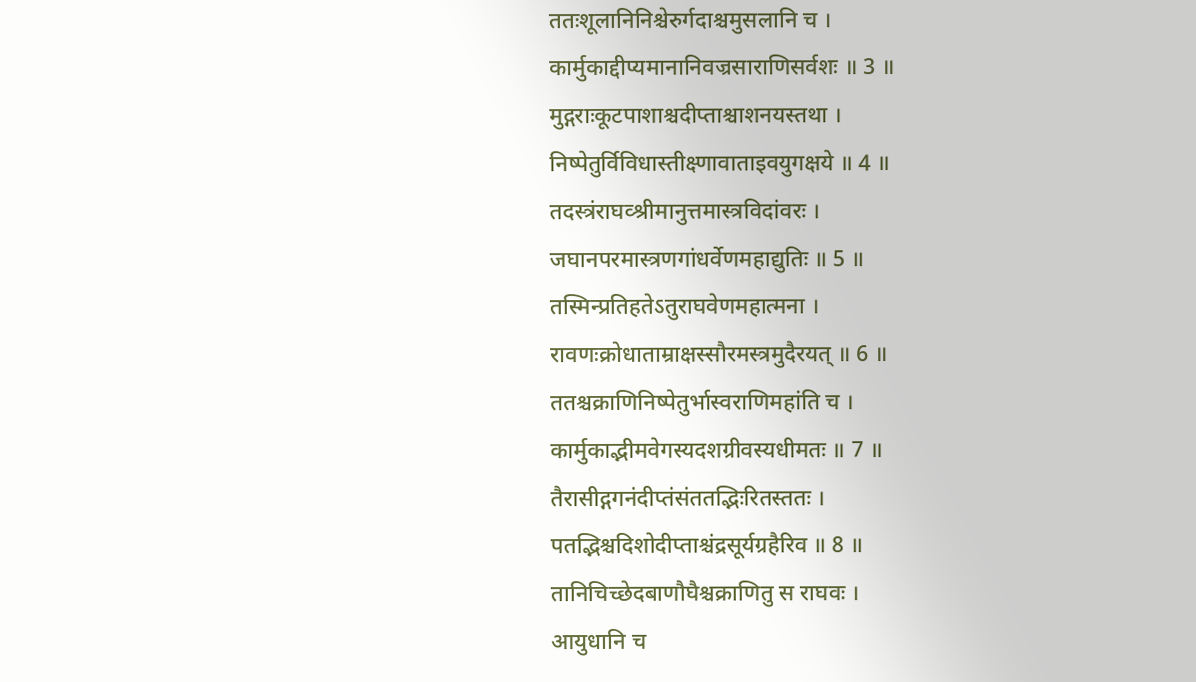ततःशूलानिनिश्चेरुर्गदाश्चमुसलानि च ।
कार्मुकाद्दीप्यमानानिवज्रसाराणिसर्वशः ॥ 3 ॥
मुद्गराःकूटपाशाश्चदीप्ताश्चाशनयस्तथा ।
निष्पेतुर्विविधास्तीक्ष्णावाताइवयुगक्षये ॥ 4 ॥
तदस्त्रंराघव्श्रीमानुत्तमास्त्रविदांवरः ।
जघानपरमास्त्रणगांधर्वेणमहाद्युतिः ॥ 5 ॥
तस्मिन्प्रतिहतेऽतुराघवेणमहात्मना ।
रावणःक्रोधाताम्राक्षस्सौरमस्त्रमुदैरयत् ॥ 6 ॥
ततश्चक्राणिनिष्पेतुर्भास्वराणिमहांति च ।
कार्मुकाद्भीमवेगस्यदशग्रीवस्यधीमतः ॥ 7 ॥
तैरासीद्गगनंदीप्तंसंततद्भिःरितस्ततः ।
पतद्भिश्चदिशोदीप्ताश्चंद्रसूर्यग्रहैरिव ॥ 8 ॥
तानिचिच्छेदबाणौघैश्चक्राणितु स राघवः ।
आयुधानि च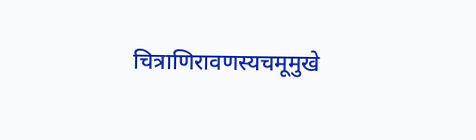चित्राणिरावणस्यचमूमुखे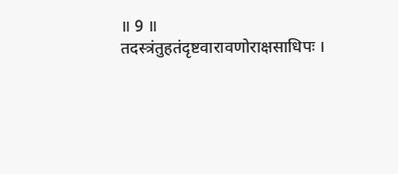॥ 9 ॥
तदस्त्रंतुहतंदृष्टवारावणोराक्षसाधिपः ।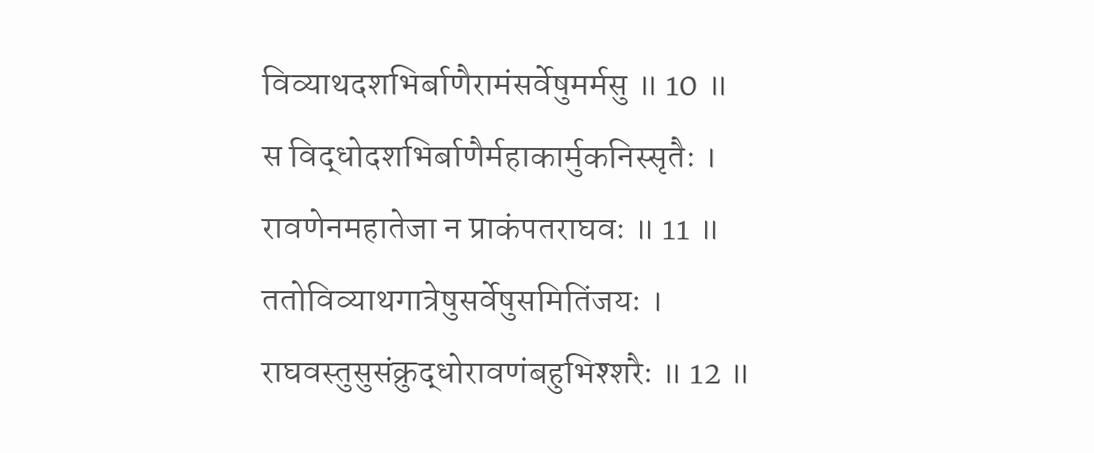विव्याथदशभिर्बाणैरामंसर्वेषुमर्मसु ॥ 10 ॥
स विद्धोदशभिर्बाणैर्महाकार्मुकनिस्सृतैः ।
रावणेनमहातेजा न प्राकंपतराघवः ॥ 11 ॥
ततोविव्याथगात्रेषुसर्वेषुसमितिंजयः ।
राघवस्तुसुसंक्रुद्धोरावणंबहुभिश्शरैः ॥ 12 ॥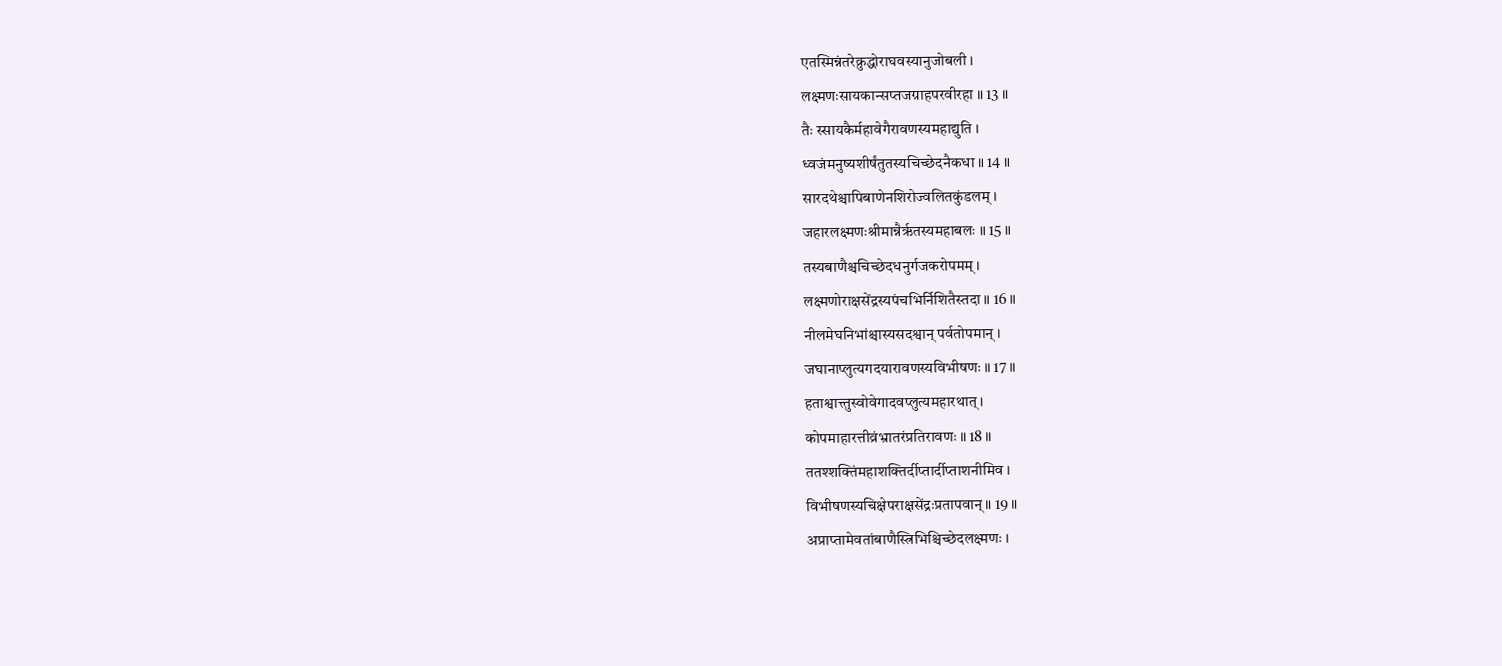एतस्मिन्नंतरेक्रुद्धोराघवस्यानुजोबली ।
लक्ष्मणःसायकान्सप्तजग्राहपरवीरहा ॥ 13 ॥
तैः स्सायकैर्महावेगैरावणस्यमहाद्युति ।
ध्वजंमनुष्यशीर्षंतुतस्यचिच्छेदनैकधा ॥ 14 ॥
सारदथेश्चापिबाणेनशिरोज्वलितकुंडलम् ।
जहारलक्ष्मणःश्रीमान्नैरृतस्यमहाबलः ॥ 15 ॥
तस्यबाणैश्चचिच्छेदधनुर्गजकरोपमम् ।
लक्ष्मणोराक्षसेंद्रस्यपंचभिर्निशितैस्तदा ॥ 16 ॥
नीलमेघनिभांश्चास्यसदश्वान् पर्वतोपमान् ।
जघानाप्लुत्यगदयारावणस्यविभीषणः ॥ 17 ॥
हताश्वात्त्तुस्वोवेगादवप्लुत्यमहारथात् ।
कोपमाहारत्तीव्रंभ्रातरंप्रतिरावणः ॥ 18 ॥
ततश्शक्तिंमहाशक्तिर्दीप्तार्दीप्ताशनीमिव ।
विभीषणस्यचिक्षेपराक्षसेंद्रःप्रतापवान् ॥ 19 ॥
अप्राप्तामेवतांबाणैस्त्रिभिश्चिच्छेदलक्ष्मणः ।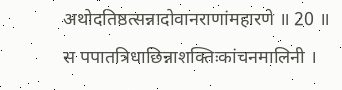अथोदतिष्ठत्सन्नादोवानराणांमहारणे ॥ 20 ॥
स पपातत्रिधाछिन्नाशक्तिःकांचनमालिनी ।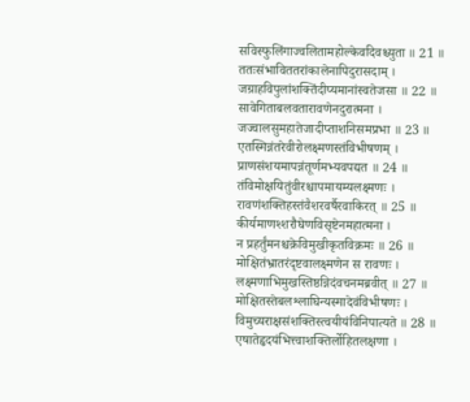सविस्फुलिंगाज्वलितामहोल्केवदिवश्च्युता ॥ 21 ॥
ततःसंभाविततरांकालेनापिदुरासदाम् ।
जग्राहविपुलांशक्तिंदीप्यमानांस्वतेजसा ॥ 22 ॥
सावेगिताबलवतारावणेनदुरात्मना ।
जज्वालसुमहातेजादीप्ताशनिसमप्रभा ॥ 23 ॥
एतस्मिन्नंतरेवीरोलक्ष्मणस्तंविभीषणम् ।
प्राणसंशयमापन्नंतूर्णमभ्यवपद्यत ॥ 24 ॥
तंविमोक्षयितुंवीरश्चापमायम्यलक्ष्मणः ।
रावणंशक्तिहस्तंवैशरवर्षैरवाकिरत् ॥ 25 ॥
कीर्यमाणश्शरौघेणविसृष्टेनमहात्मना ।
न प्रहर्तुंमनश्चक्रेविमुखीकृतविक्रमः ॥ 26 ॥
मोक्षितंभ्रातरंदृष्टवालक्ष्मणेन स रावणः ।
लक्ष्मणाभिमुखस्तिष्ठन्निदंवचनमब्रवीत् ॥ 27 ॥
मोक्षितस्तेबलश्लाघिन्यस्मादेवंविभीषणः ।
विमुच्यराक्षसंशक्तिस्त्वयीयंविनिपात्यते ॥ 28 ॥
एषातेहृदयंभित्त्वाशक्तिर्लोहितलक्षणा ।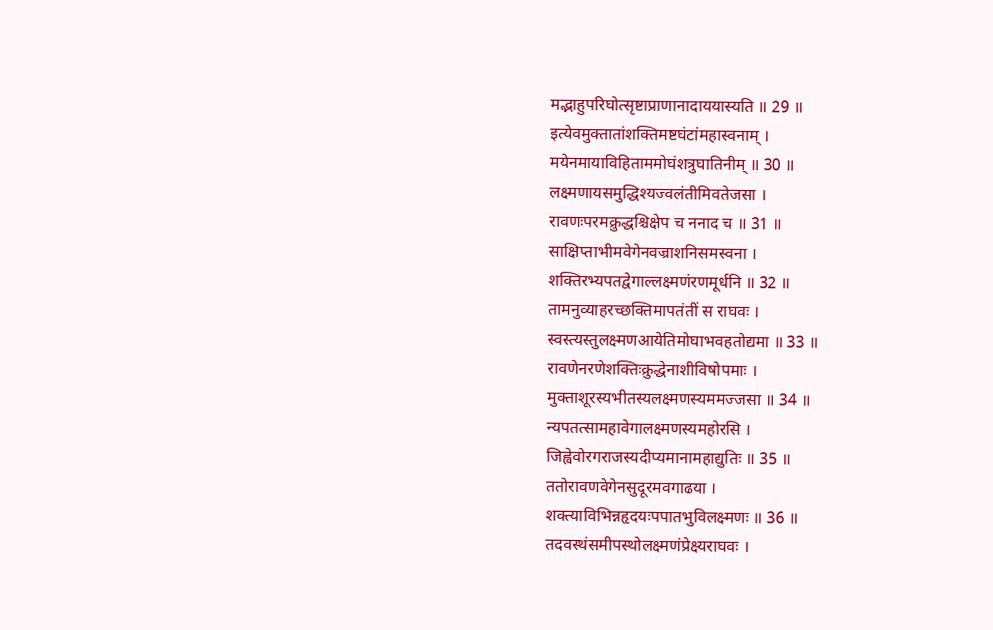मद्भाहुपरिघोत्सृष्टाप्राणानादाययास्यति ॥ 29 ॥
इत्येवमुक्तातांशक्तिमष्टघंटांमहास्वनाम् ।
मयेनमायाविहिताममोघंशत्रुघातिनीम् ॥ 30 ॥
लक्ष्मणायसमुद्धिश्यज्वलंतीमिवतेजसा ।
रावणःपरमक्रुद्धश्चिक्षेप च ननाद च ॥ 31 ॥
साक्षिप्ताभीमवेगेनवज्राशनिसमस्वना ।
शक्तिरभ्यपतद्वेगाल्लक्ष्मणंरणमूर्धनि ॥ 32 ॥
तामनुव्याहरच्छक्तिमापतंतीं स राघवः ।
स्वस्त्यस्तुलक्ष्मणआयेतिमोघाभवहतोद्यमा ॥ 33 ॥
रावणेनरणेशक्तिःक्रुद्धेनाशीविषोपमाः ।
मुक्ताशूरस्यभीतस्यलक्ष्मणस्यममज्जसा ॥ 34 ॥
न्यपतत्सामहावेगालक्ष्मणस्यमहोरसि ।
जिह्वेवोरगराजस्यदीप्यमानामहाद्युतिः ॥ 35 ॥
ततोरावणवेगेनसुदूरमवगाढया ।
शक्त्याविभिन्नहृदयःपपातभुविलक्ष्मणः ॥ 36 ॥
तदवस्थंसमीपस्थोलक्ष्मणंप्रेक्ष्यराघवः ।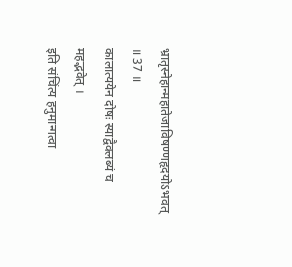भ्रातृस्नेहान्महातेजाविषण्णहृदयोऽभवत् ॥ 37 ॥
कालात्ययेन दोषः स्याद्वैक्लब्यं च महद्भवेत् ।
इति संचिंत्य हनुमान्गत्वा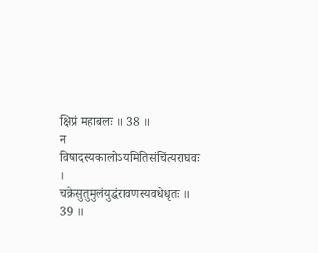क्षिप्रं महाबलः ॥ 38 ॥
न विषादस्यकालोऽयमितिसंचिंत्यराघवः ।
चक्रेसुतुमुलंयुद्धंरावणस्यवधेधृतः ॥ 39 ॥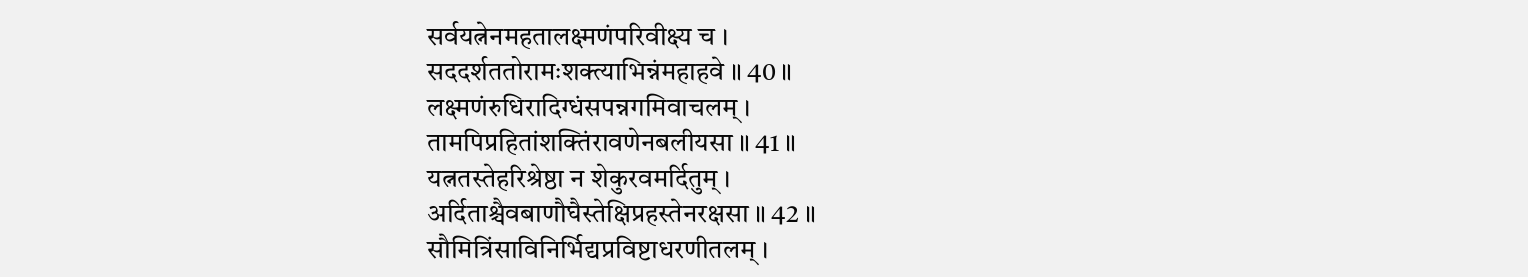सर्वयत्नेनमहतालक्ष्मणंपरिवीक्ष्य च ।
सददर्शततोरामःशक्त्याभिन्नंमहाहवे ॥ 40 ॥
लक्ष्मणंरुधिरादिग्धंसपन्नगमिवाचलम् ।
तामपिप्रहितांशक्तिंरावणेनबलीयसा ॥ 41 ॥
यत्नतस्तेहरिश्रेष्ठा न शेकुरवमर्दितुम् ।
अर्दिताश्चैवबाणौघैस्तेक्षिप्रहस्तेनरक्षसा ॥ 42 ॥
सौमित्रिंसाविनिर्भिद्यप्रविष्टाधरणीतलम् ।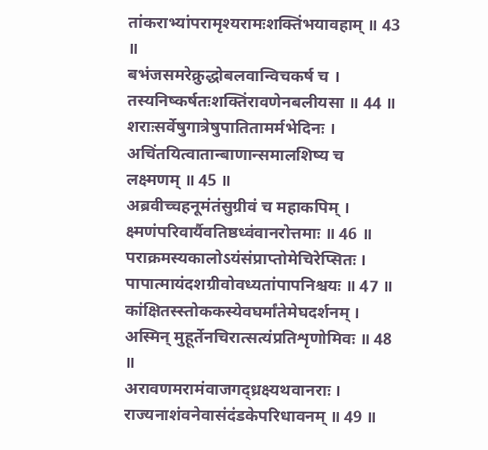तांकराभ्यांपरामृश्यरामःशक्तिंभयावहाम् ॥ 43 ॥
बभंजसमरेक्रुद्धोबलवान्विचकर्ष च ।
तस्यनिष्कर्षतःशक्तिंरावणेनबलीयसा ॥ 44 ॥
शराःसर्वेषुगात्रेषुपातितामर्मभेदिनः ।
अचिंतयित्वातान्बाणान्समालशिष्य च लक्ष्मणम् ॥ 45 ॥
अब्रवीच्चहनूमंतंसुग्रीवं च महाकपिम् ।
क्ष्मणंपरिवार्यैवतिष्ठध्वंवानरोत्तमाः ॥ 46 ॥
पराक्रमस्यकालोऽयंसंप्राप्तोमेचिरेप्सितः ।
पापात्मायंदशग्रीवोवध्यतांपापनिश्चयः ॥ 47 ॥
कांक्षितस्स्तोककस्येवघर्मांतेमेघदर्शनम् ।
अस्मिन् मुहूर्तेनचिरात्सत्यंप्रतिशृणोमिवः ॥ 48 ॥
अरावणमरामंवाजगद्ध्रक्ष्यथवानराः ।
राज्यनाशंवनेवासंदंडकेपरिधावनम् ॥ 49 ॥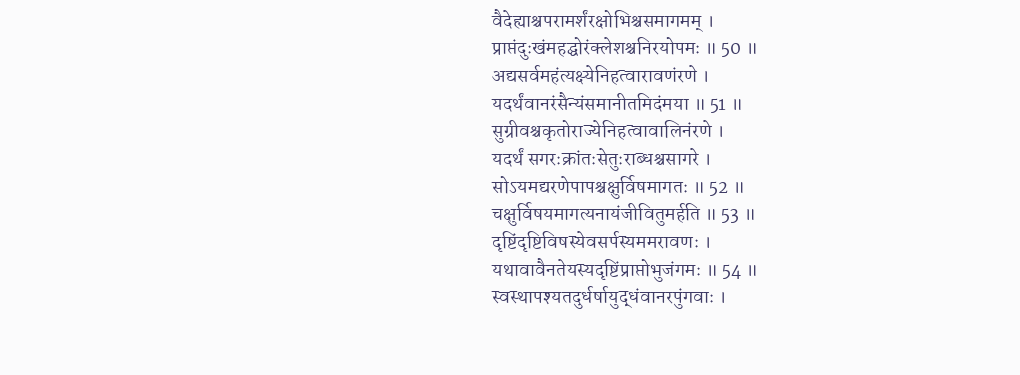वैदेह्याश्चपरामर्शंरक्षोभिश्चसमागमम् ।
प्राप्तंदुःखंमहद्घोरंक्लेशश्चनिरयोपमः ॥ 50 ॥
अद्यसर्वमहंत्यक्ष्येनिहत्वारावणंरणे ।
यदर्थंवानरंसैन्यंसमानीतमिदंमया ॥ 51 ॥
सुग्रीवश्चकृतोराज्येनिहत्वावालिनंरणे ।
यदर्थं सगरःक्रांतःसेतुःराब्धश्चसागरे ।
सोऽयमद्यरणेपापश्चक्षुर्विषमागतः ॥ 52 ॥
चक्षुर्विषयमागत्यनायंजीवितुमर्हति ॥ 53 ॥
दृष्टिंदृष्टिविषस्येवसर्पस्यममरावणः ।
यथावावैनतेयस्यदृष्टिंप्राप्तोभुजंगमः ॥ 54 ॥
स्वस्थापश्यतदुर्धर्षायुद्धंवानरपुंगवाः ।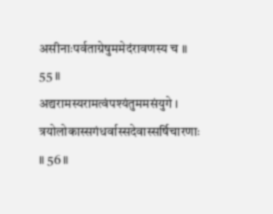असीनाःपर्वताग्रेषुममेदंरावणस्य च ॥ 55 ॥
अद्यरामस्यरामत्वंपश्यंतुममसंयुगे ।
त्रयोलोकास्सगंधर्वास्सदेवास्सर्षिचारणाः ॥ 56 ॥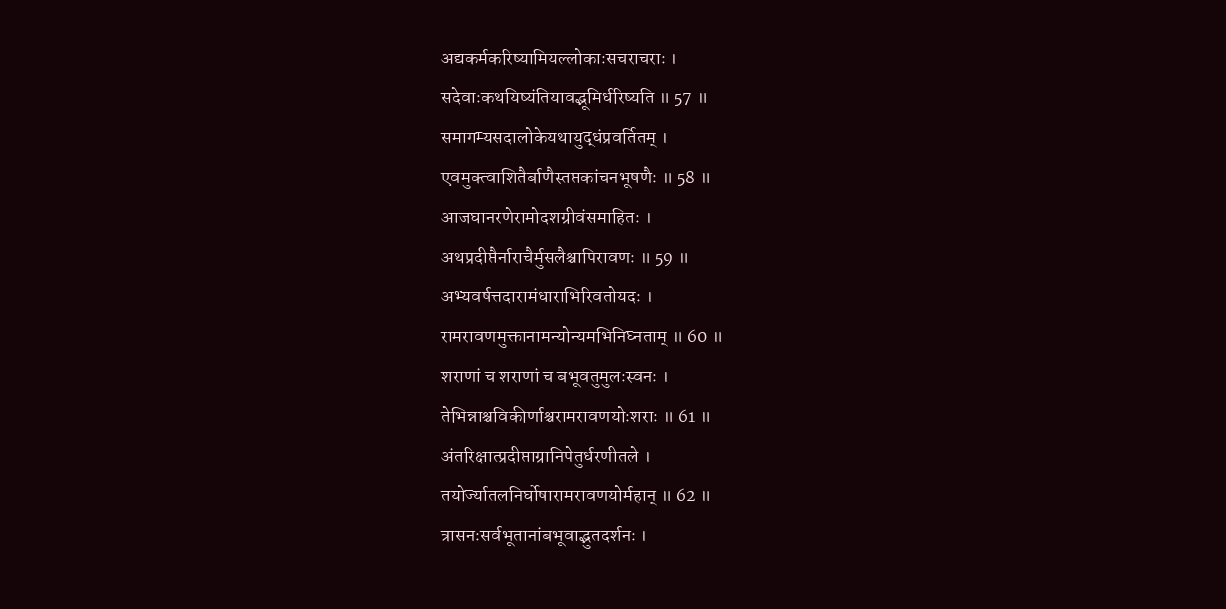अद्यकर्मकरिष्यामियल्लोकाःसचराचराः ।
सदेवाःकथयिष्यंतियावद्भूमिर्धरिष्यति ॥ 57 ॥
समागम्यसदालोकेयथायुद्धंप्रवर्तितम् ।
एवमुक्त्वाशितैर्बाणैस्तप्तकांचनभूषणैः ॥ 58 ॥
आजघानरणेरामोदशग्रीवंसमाहितः ।
अथप्रदीप्तैर्नाराचैर्मुसलैश्चापिरावणः ॥ 59 ॥
अभ्यवर्षत्तदारामंधाराभिरिवतोयदः ।
रामरावणमुक्तानामन्योन्यमभिनिघ्नताम् ॥ 60 ॥
शराणां च शराणां च बभूवतुमुलःस्वनः ।
तेभिन्नाश्चविकीर्णाश्चरामरावणयोःशराः ॥ 61 ॥
अंतरिक्षात्प्रदीप्ताग्रानिपेतुर्धरणीतले ।
तयोर्ज्यातलनिर्घोषारामरावणयोर्महान् ॥ 62 ॥
त्रासनःसर्वभूतानांबभूवाद्भुतदर्शनः ।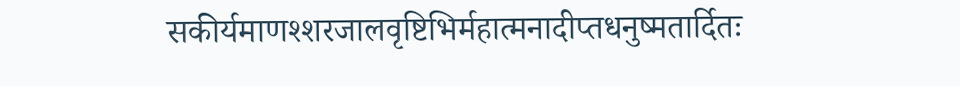सकीर्यमाणश्शरजालवृष्टिभिर्महात्मनादीप्तधनुष्मतार्दितः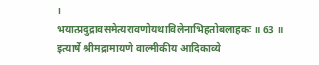।
भयात्प्रदुद्रावसमेत्यरावणोयथाविलेनाभिहतोबलाहकः ॥ 63 ॥
इत्यार्षे श्रीमद्रामायणे वाल्मीकीय आदिकाव्ये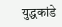युद्धकांडे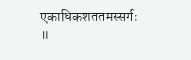एकाधिकशततमस्सर्गः ॥